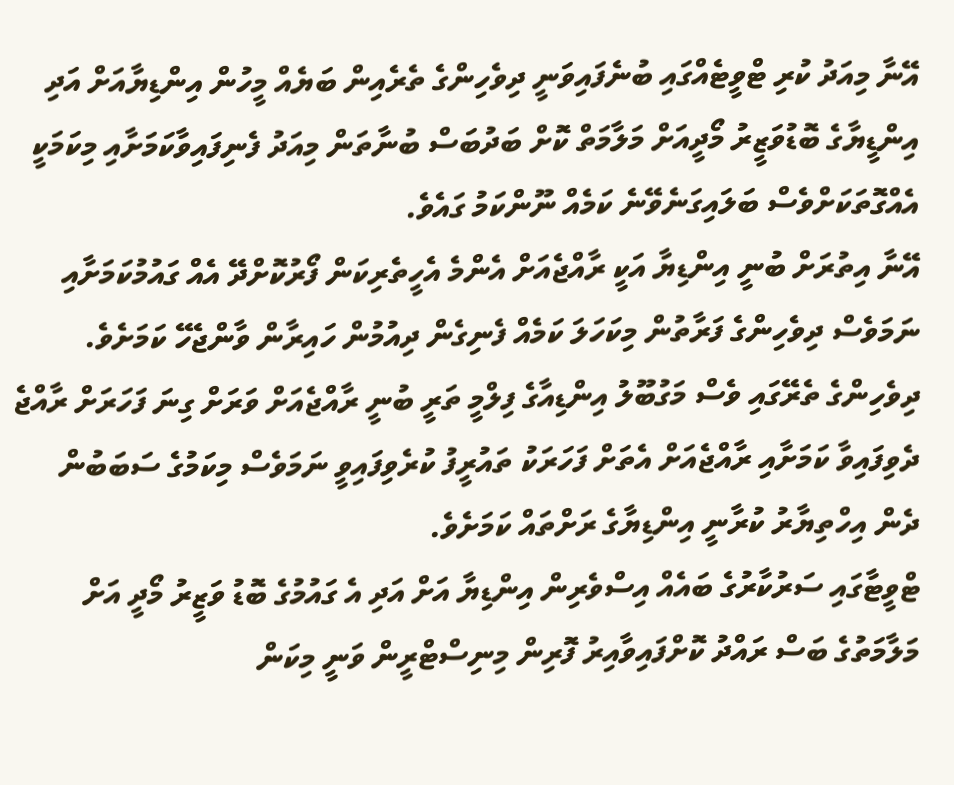އޭނާ މިއަދު ކުރި ޓްވީޓެއްގައި ބުނެފައިވަނީ ދިވެހިންގެ ތެރެއިން ބަޔެއް މީހުން އިންޑިޔާއަށް އަދި އިންޑީޔާގެ ބޮޑުވަޒީރު މޯދީއަށް މަލާމަތް ކޮށް ބަދުބަސް ބުނާތަން މިއަދު ފެނިފައިވާކަމަށާއި މިކަމަކީ އެއްގޮތަކަށްވެސް ބަލައިގަނެވޭނެ ކަމެއް ނޫންކަމު ގައެވެ.
އޭނާ އިތުރަށް ބުނީ އިންޑިޔާ އަކީ ރާއްޖެއަށް އެންމެ އެހީތެރިކަން ފޯރުކޮށްދޭ އެއް ގައުމުކަމަށާއި ނަމަވެސް ދިވެހިންގެ ފަރާތުން މިކަހަލަ ކަމެއް ފެނިގެން ދިއުމުން ހައިރާން ވާންޖެހޭ ކަމަށެވެ.
ދިވެހިންގެ ތެރޭގައި ވެސް މަގުބޫލު އިންޑިއާގެ ފިލްމީ ތަރީ ބުނީ ރާއްޖެއަށް ވަރަށް ގިނަ ފަހަރަށް ރާއްޖެ ދެވިފައިވާ ކަމަށާއި ރާއްޖެއަށް އެތަށް ފަހަރަކު ތައުރީފު ކުރެވިފައިވީ ނަމަވެސް މިކަމުގެ ސަބަބުން ދެން އިހްތިޔާރު ކުރާނީ އިންޑިޔާގެ ރަށްތައް ކަމަށެވެ.
ޓްވީޓާގައި ސަރުކާރުގެ ބައެއް އިސްވެރިން އިންޑިޔާ އަށް އަދި އެ ގައުމުގެ ބޮޑު ވަޒީރު މޯދީ އަށް މަލާމަތުގެ ބަސް ރައްދު ކޮށްފައިވާއިރު ފޮރިން މިނިސްޓްރީން ވަނީ މިކަން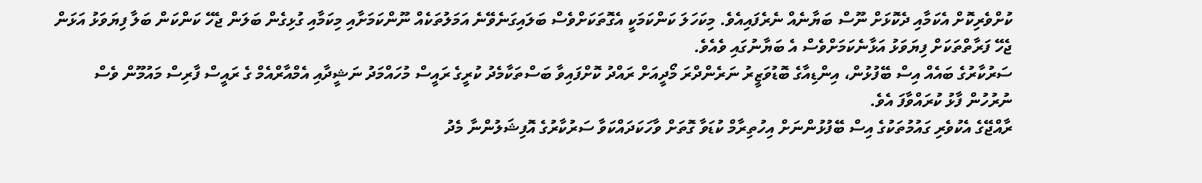ކުށްވެރިކޮށް އެކަމާއި ދެކޮޅަށް ނޫސް ބަޔާނެއް ނެރެފައިއެވެ. މިކަހަލަ ކަންކަމަކީ އެގޮތަކަށްވެސް ބަލައިގަނެވޭނެ އަމަލުތަކެއް ނޫންކަމަށާއި މިކަމާއި ގުޅިގެން ބަލަން ޖެހޭ ކަންކަން ބަލާ ފިޔަވަޅު އަޅަން ޖެހޭ ފަރާތްތަކަށް ފިޔަވަޅު އަޅާނެކަމަށްވެސް އެ ބަޔާނުގައި ވެއެވެ.
ސަރުކާރުގެ ބައެއް އިސް ބޭފުޅުން، އިންޑިއާގެ ބޮޑުވަޒީރު ނަރެންދްރަ މޯދީއަށް ރައްދު ކޮށްފައިވާ ބަސްތަކާމެދު ކުރީގެ ރައީސް މުހައްމަދު ނަޝީދާއި އެމްއާރްއެމް ގެ ރައީސް ފާރިސް މައުމޫން ވެސް ނުރުހުން ފާޅު ކުރައްވާފަ އެވެ.
ރާއްޖޭގެ އެކުވެރި ގައުމުތަކުގެ އިސް ބޭފުޅުންނަށް އިހުތިރާމް ކުޑަވާ ގޮތަށް ވާހަކަދައްކަވާ ސަރުކާރުގެ އޮފިޝަލުންނާ މެދު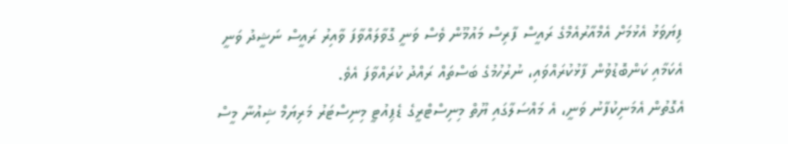ފިޔަވަޅު އެޅުމަށް އެމްއާރުއެމްގެ ރައީސް ފާރިސް މައުމޫން ވެސް ވަނީ ގޮވާލައްވާފަ ވާއިރު ރައީސް ނަޝީދު ވަނީ އެކަމާއި ކަންބޮޑުވުން ފާޅުކުރައްވައި، ނުރުހުމުގެ ބަސްތައް ރައްދު ކުރައްވާފަ އެވެ.
އެގޮތުން އެމަނިކުފާނު ވަނީ، އެ މައްސަލާގައި ޔޫތް މިނިސްޓްރީގެ ޑެޕިއުޓީ މިނިސްޓަރު މަރިޔަމް ޝިއުނާ މީސް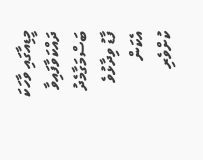މީޑިއާގައި ވާހަކަ ދައްކަވާފައިވާ ބަސްމަގާމެދު ފާޑު ވިދާޅުވެ އެކަން ކުށްވެރި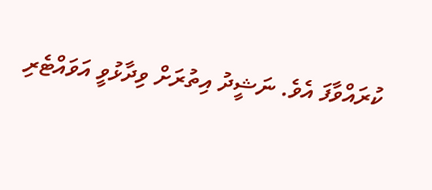ކުރައްވާފަ އެވެ. ނަޝީދު އިތުރަށް ވިދާޅުވީ އަވައްޓެރި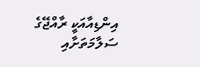އިންޑިއާއަކީ ރާއްޖޭގެ ސަލާމަތަށާއި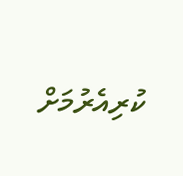ކުރިއެރުމަށް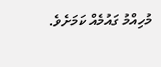މުހިއްމު ގައުމެއް ކަމަށެވެ.